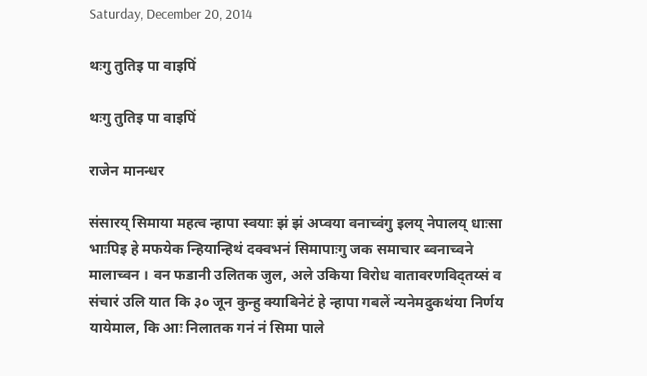Saturday, December 20, 2014

थःगु तुतिइ पा वाइपिं

थःगु तुतिइ पा वाइपिं

राजेन मानन्धर

संसारय् सिमाया महत्व न्हापा स्वयाः झं झं अप्वया वनाच्वंगु इलय् नेपालय् धाःसा भाःपिइ हे मफयेक न्हियान्हिथं दक्वभनं सिमापाःगु जक समाचार ब्वनाच्वने मालाच्वन । वन फडानी उलितक जुल, अले उकिया विरोध वातावरणविद्तय्सं व संचारं उलि यात कि ३० जून कुन्हु क्याबिनेटं हे न्हापा गबलें न्यनेमदुकथंया निर्णय यायेमाल, कि आः निलातक गनं नं सिमा पाले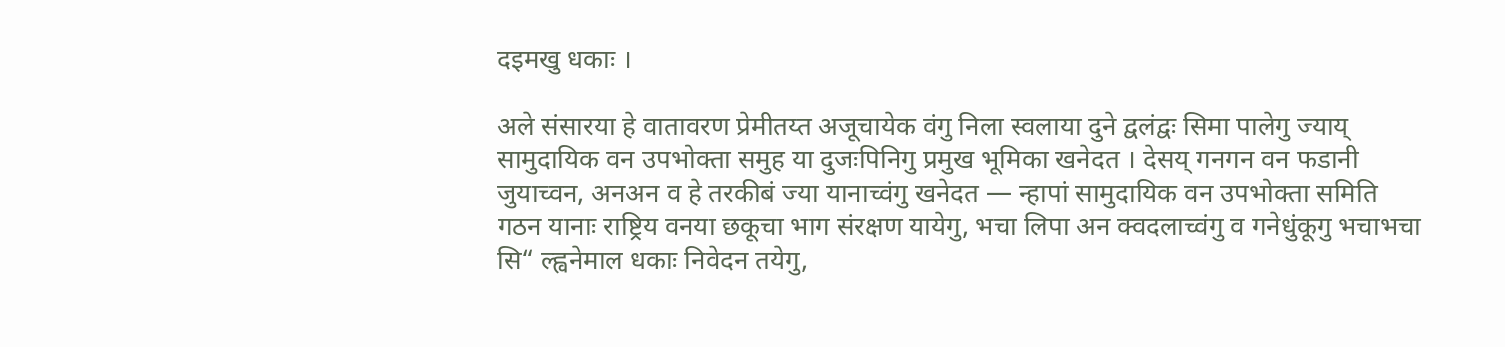दइमखु धकाः ।

अले संसारया हे वातावरण प्रेमीतय्त अजूचायेक वंगु निला स्वलाया दुने द्वलंद्वः सिमा पालेगु ज्याय् सामुदायिक वन उपभोक्ता समुह या दुजःपिनिगु प्रमुख भूमिका खनेदत । देसय् गनगन वन फडानी जुयाच्वन, अनअन व हे तरकीबं ज्या यानाच्वंगु खनेदत — न्हापां सामुदायिक वन उपभोक्ता समिति गठन यानाः राष्ट्रिय वनया छकूचा भाग संरक्षण यायेगु, भचा लिपा अन क्वदलाच्वंगु व गनेधुंकूगु भचाभचा सि“ ल्ह्वनेमाल धकाः निवेदन तयेगु,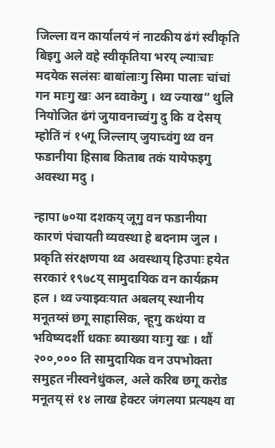जिल्ला वन कार्यालयं नं नाटकीय ढंगं स्वीकृति बिइगु अले वहे स्वीकृतिया भरय् ल्याःचाः मदयेक सलंसः बाबांलाःगु सिमा पालाः चांचां गन माःगु खः अन ब्वाकेगु । थ्व ज्याख“ थुलि नियोजित ढंगं जुयावनाच्वंगु दु कि व देसय् म्होतिं नं १५गू जिल्लाय् जुयाच्वंगु थ्व वन फडानीया हिसाब किताब तकं यायेफइगु अवस्था मदु ।

न्हापा ७०या दशकय् जूगु वन फडानीया कारणं पंचायती व्यवस्था हे बदनाम जुल । प्रकृति संरक्षणया थ्व अवस्थाय् हिउपाः हयेत सरकारं १९७८य् सामुदायिक वन कार्यक्रम हल । थ्व ज्याझ्वःयात अबलय् स्थानीय मनूतय्सं छगू साहासिक, न्हूगु कथंया व भविष्यदर्शी धकाः ब्याख्या याःगु खः । थौं २००,००० ति सामुदायिक वन उपभोक्ता समुहत नीस्वनेधुंकल, अले करिब छगू करोड मनूतय् सं १४ लाख हेक्टर जंगलया प्रत्यक्ष्य वा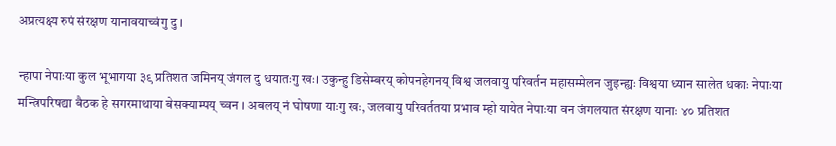अप्रत्यक्ष्य रुपं संरक्षण यानावयाच्वंगु दु ।

न्हापा नेपाःया कुल भूभागया ३९ प्रतिशत जमिनय् जंगल दु धयातःगु खः। उकुन्हु डिसेम्बरय् कोपनहेगनय् विश्व जलवायु परिवर्तन महासम्मेलन जुइन्ह्यः विश्वया ध्यान सालेत धकाः नेपाःया मन्त्रिपरिषद्या बैठक हे सगरमाथाया बेसक्याम्पय् च्वन । अबलय् नं घोषणा याःगु खः, जलवायु परिवर्ततया प्रभाव म्हो यायेत नेपाःया वन जंगलयात संरक्षण यानाः ४० प्रतिशत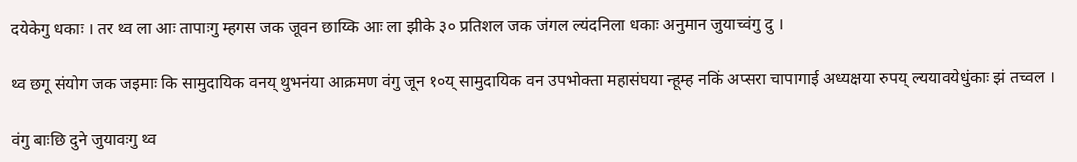दयेकेगु धकाः । तर थ्व ला आः तापाःगु म्हगस जक जूवन छाय्कि आः ला झीके ३० प्रतिशल जक जंगल ल्यंदनिला धकाः अनुमान जुयाच्वंगु दु ।

थ्व छगू संयोग जक जइमाः कि सामुदायिक वनय् थुभनंया आक्रमण वंगु जून १०य् सामुदायिक वन उपभोक्ता महासंघया न्हूम्ह नकिं अप्सरा चापागाई अध्यक्षया रुपय् ल्ययावयेधुंकाः झं तच्वल ।

वंगु बाःछि दुने जुयावःगु थ्व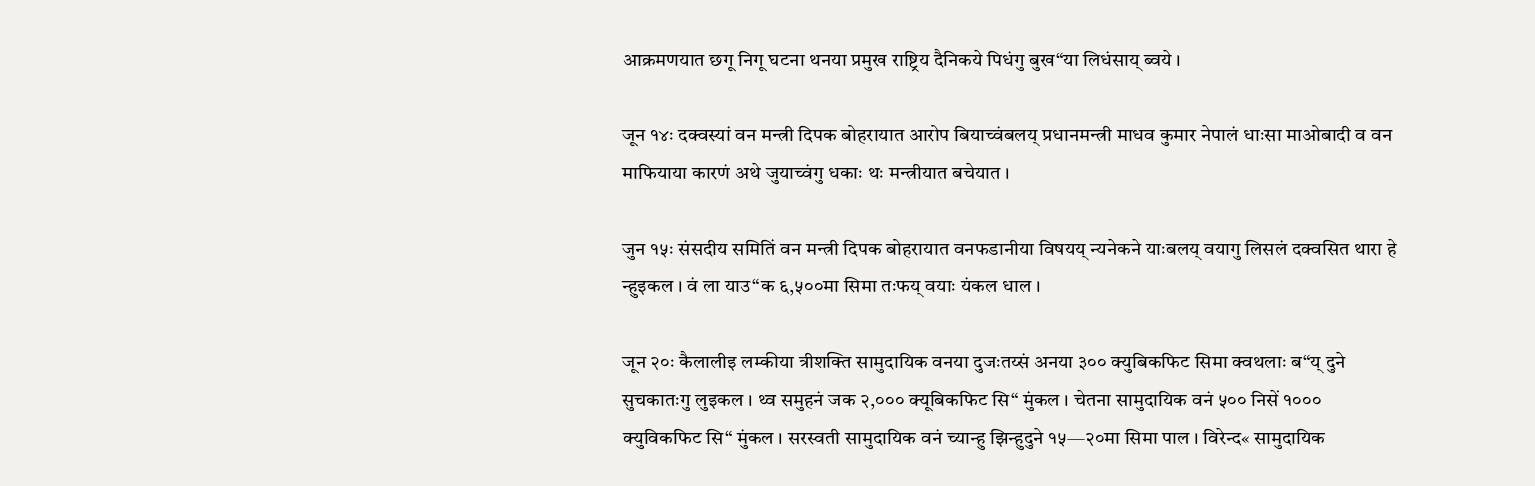आक्रमणयात छगू निगू घटना थनया प्रमुख राष्ट्रिय दैनिकये पिधंगु बुख“या लिधंसाय् ब्वये ।

जून १४ः दक्वस्यां वन मन्त्री दिपक बोहरायात आरोप बियाच्वंबलय् प्रधानमन्त्री माधव कुमार नेपालं धाःसा माओबादी व वन माफियाया कारणं अथे जुयाच्वंगु धकाः थः मन्त्रीयात बचेयात ।

जुन १५ः संसदीय समितिं वन मन्त्री दिपक बोहरायात वनफडानीया विषयय् न्यनेकने याःबलय् वयागु लिसलं दक्वसित थारा हे न्हुइकल । वं ला याउ“क ६,५००मा सिमा तःफय् वयाः यंकल धाल ।

जून २०ः कैलालीइ लम्कीया त्रीशक्ति सामुदायिक वनया दुजःतय्सं अनया ३०० क्युबिकफिट सिमा क्वथलाः ब“य् दुने सुचकातःगु लुइकल । थ्व समुहनं जक २,००० क्यूबिकफिट सि“ मुंकल । चेतना सामुदायिक वनं ५०० निसें १००० क्युविकफिट सि“ मुंकल । सरस्वती सामुदायिक वनं च्यान्हु झिन्हुदुने १५—२०मा सिमा पाल । विरेन्द« सामुदायिक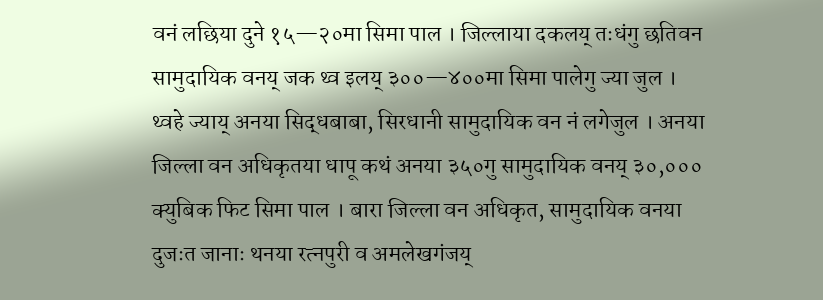वनं लछिया दुने १५—२०मा सिमा पाल । जिल्लाया दकलय् तःधंगु छतिवन सामुदायिक वनय् जक थ्व इलय् ३००—४००मा सिमा पालेगु ज्या जुल । थ्वहे ज्याय् अनया सिद्धबाबा, सिरधानी सामुदायिक वन नं लगेजुल । अनया जिल्ला वन अधिकृतया धापू कथं अनया ३५०गु सामुदायिक वनय् ३०,००० क्युबिक फिट सिमा पाल । बारा जिल्ला वन अधिकृत, सामुदायिक वनया दुजःत जानाः थनया रत्नपुरी व अमलेखगंजय्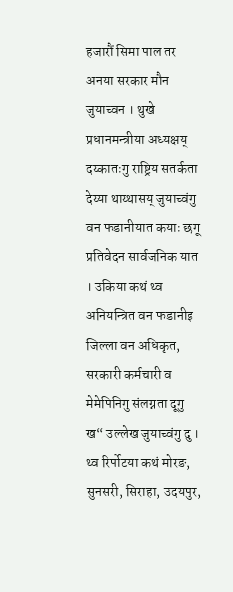हजारौं सिमा पाल तर अनया सरकार मौन जुयाच्वन । थुखे प्रधानमन्त्रीया अध्यक्षय् दय्कातःगु राष्ट्रिय सतर्कता देय्या थाय्थासय् जुयाच्वंगु वन फडानीयात कयाः छगू प्रतिवेदन सार्वजनिक यात । उकिया कथं थ्व अनियन्त्रित वन फडानीइ जिल्ला वन अधिकृत, सरकारी कर्मचारी व मेमेपिनिगु संलग्नता दूगु ख“ उल्लेख जुयाच्वंगु दु । थ्व रिर्पोटया कथं मोरङ, सुनसरी, सिराहा, उदयपुर,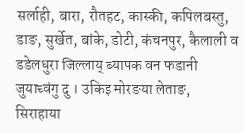सर्लाही, बारा, रौतहट, कास्की, कपिलबस्तु, डाङ, सुर्खेत, बांके, डोटी, कंचनपुर, कैलाली व डडेलधुरा जिल्लाय् ब्यापक वन फडानी जुयाच्वंगु दु । उकिइ मोरङया लेताङ, सिराहाया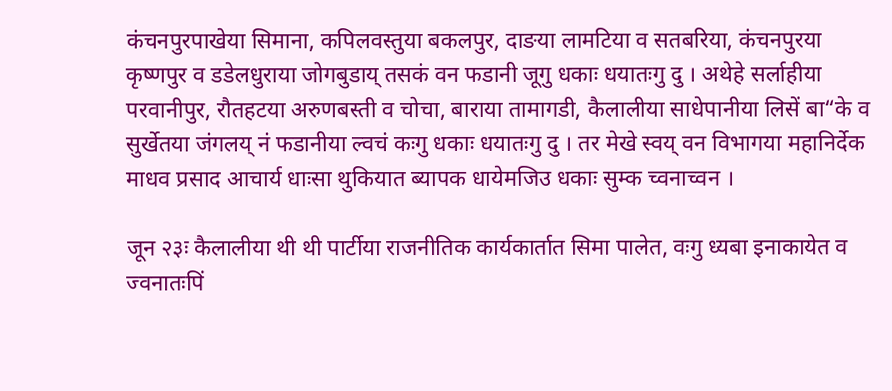कंचनपुरपाखेया सिमाना, कपिलवस्तुया बकलपुर, दाङया लामटिया व सतबरिया, कंचनपुरया कृष्णपुर व डडेलधुराया जोगबुडाय् तसकं वन फडानी जूगु धकाः धयातःगु दु । अथेहे सर्लाहीया परवानीपुर, रौतहटया अरुणबस्ती व चोचा, बाराया तामागडी, कैलालीया साधेपानीया लिसें बा“के व सुर्खेतया जंगलय् नं फडानीया ल्वचं कःगु धकाः धयातःगु दु । तर मेखे स्वय् वन विभागया महानिर्देक माधव प्रसाद आचार्य धाःसा थुकियात ब्यापक धायेमजिउ धकाः सुम्क च्वनाच्वन ।

जून २३ः कैलालीया थी थी पार्टीया राजनीतिक कार्यकार्तात सिमा पालेत, वःगु ध्यबा इनाकायेत व ज्वनातःपिं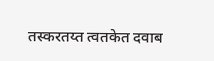तस्करतय्त त्वतकेत दवाब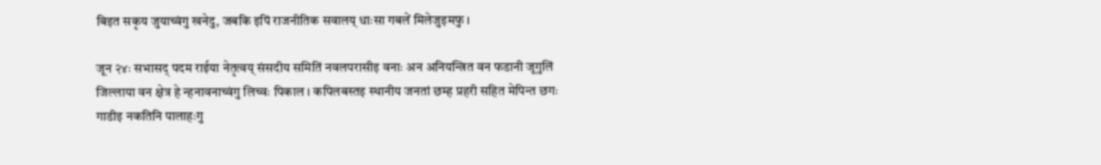बिइत सकृय जुयाच्वंगु खनेदु, जबकि इपिं राजनीतिक सवालय् धाःसा गबलें मिलेजुइमफु ।

जून २४ः सभासद् पदम राईया नेतृत्वय् संसदीय समितिं नवलपरासीइ वनाः अन अनियन्त्रित वन फडानी जूगुलिं जिल्लाया वन क्षेत्र हे न्हनावनाच्वंगु लिच्वः पिकाल । कपिलबस्तइ स्थानीय जनतां छम्ह प्रहरी सहित मेपिन्त छगः गाडीइ नकतिनि पालाहःगु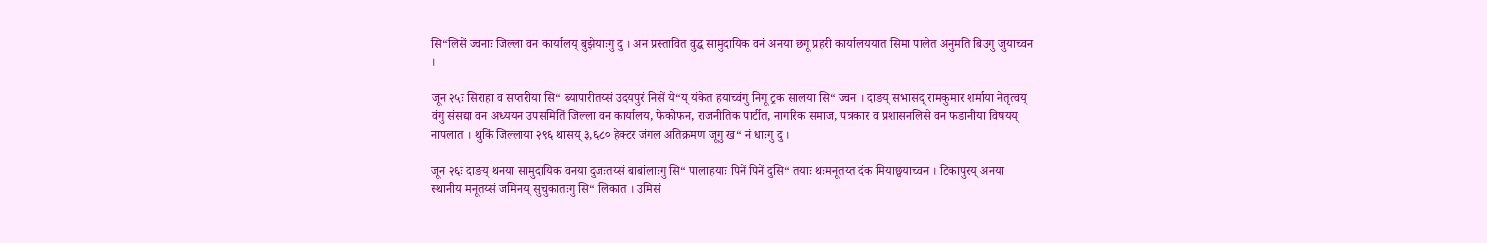सि“लिसें ज्वनाः जिल्ला वन कार्यालय् बुझेयाःगु दु । अन प्रस्तावित वुद्ध सामुदायिक वनं अनया छगू प्रहरी कार्यालययात सिमा पालेत अनुमति बिउगु जुयाच्वन ।

जून २५ः सिराहा व सप्तरीया सि“ ब्यापारीतय्सं उदयपुरं निसें ये“य् यंकेत हयाच्वंगु निगू ट्रक सालया सि“ ज्वन । दाङय् सभासद् रामकुमार शर्माया नेतृत्वय् वंगु संसद्या वन अध्ययन उपसमितिं जिल्ला वन कार्यालय, फेकोफन, राजनीतिक पार्टीत, नागरिक समाज, पत्रकार व प्रशासनलिसे वन फडानीया विषयय् नापलात । थुकिं जिल्लाया २९६ थासय् ३,६८० हेक्टर जंगल अतिक्रमण जूगु ख“ नं धाःगु दु ।

जून २६ः दाङय् थनया सामुदायिक वनया दुजःतय्सं बाबांलाःगु सि“ पालाहयाः पिनें पिनें दुसि“ तयाः थःमनूतय्त दंक मियाछ्वयाच्वन । टिकापुरय् अनया स्थानीय मनूतय्सं जमिनय् सुचुकातःगु सि“ लिकात । उमिसं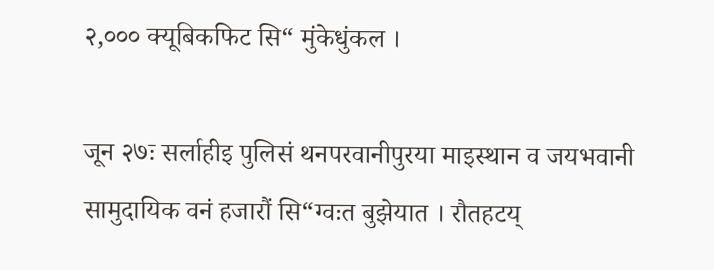२,००० क्यूबिकफिट सि“ मुंकेधुंकल ।

जून २७ः सर्लाहीइ पुलिसं थनपरवानीपुरया माइस्थान व जयभवानी सामुदायिक वनं हजारौं सि“ग्वःत बुझेयात । रौतहटय्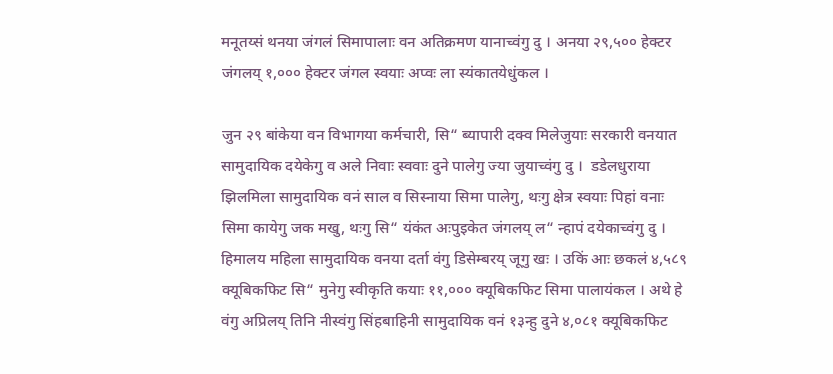मनूतय्सं थनया जंगलं सिमापालाः वन अतिक्रमण यानाच्वंगु दु । अनया २९,५०० हेक्टर जंगलय् १,००० हेक्टर जंगल स्वयाः अप्वः ला स्यंकातयेधुंकल ।

जुन २९ बांकेया वन विभागया कर्मचारी, सि“ ब्यापारी दक्व मिलेजुयाः सरकारी वनयात सामुदायिक दयेकेगु व अले निवाः स्ववाः दुने पालेगु ज्या जुयाच्वंगु दु ।  डडेलधुराया झिलमिला सामुदायिक वनं साल व सिस्नाया सिमा पालेगु, थःगु क्षेत्र स्वयाः पिहां वनाः सिमा कायेगु जक मखु, थःगु सि“ यंकंत अःपुइकेत जंगलय् ल“ न्हापं दयेकाच्वंगु दु । हिमालय महिला सामुदायिक वनया दर्ता वंगु डिसेम्बरय् जूगु खः । उकिं आः छकलं ४,५८९ क्यूबिकफिट सि“ मुनेगु स्वीकृति कयाः ११,००० क्यूबिकफिट सिमा पालायंकल । अथे हे वंगु अप्रिलय् तिनि नीस्वंगु सिंहबाहिनी सामुदायिक वनं १३न्हु दुने ४,०८१ क्यूबिकफिट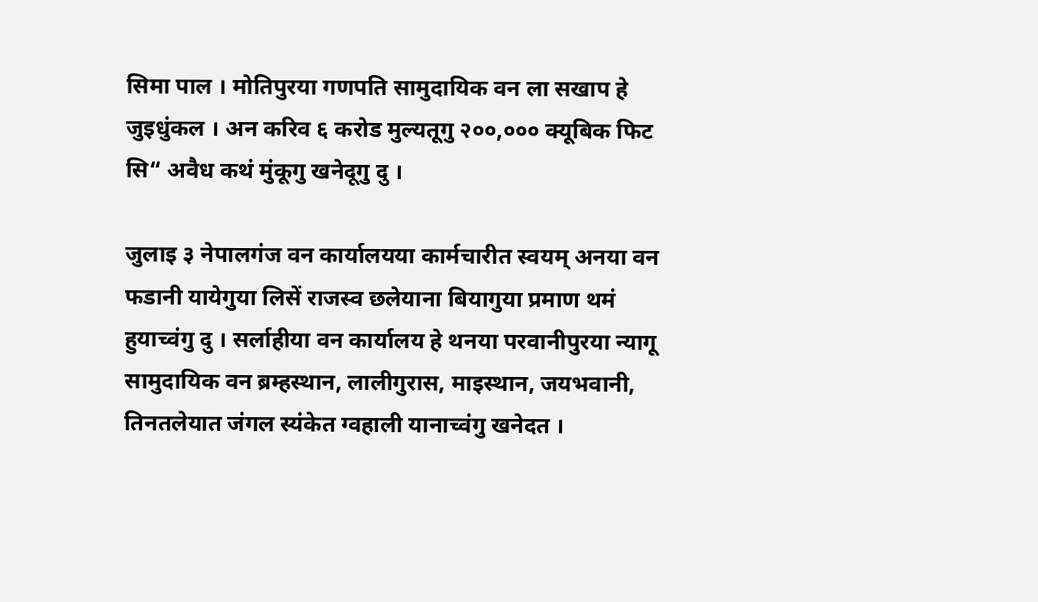सिमा पाल । मोतिपुरया गणपति सामुदायिक वन ला सखाप हे जुइधुंकल । अन करिव ६ करोड मुल्यतूगु २००,००० क्यूबिक फिट सि“ अवैध कथं मुंकूगु खनेदूगु दु ।

जुलाइ ३ नेपालगंज वन कार्यालयया कार्मचारीत स्वयम् अनया वन फडानी यायेगुया लिसें राजस्व छलेयाना बियागुया प्रमाण थमं हुयाच्वंगु दु । सर्लाहीया वन कार्यालय हे थनया परवानीपुरया न्यागू सामुदायिक वन ब्रम्हस्थान, लालीगुरास, माइस्थान, जयभवानी, तिनतलेयात जंगल स्यंकेत ग्वहाली यानाच्वंगु खनेदत ।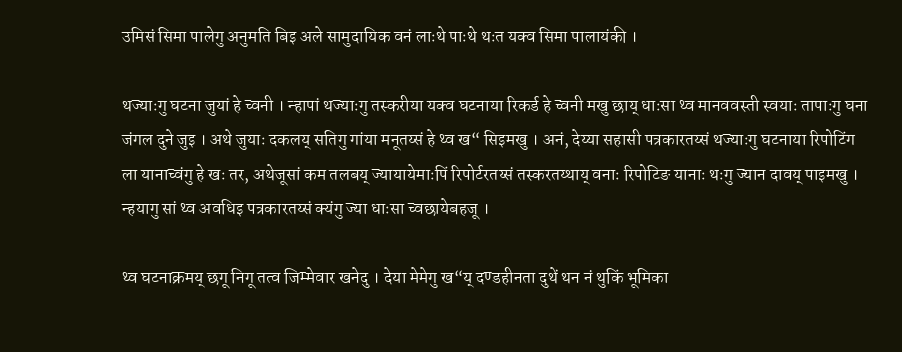उमिसं सिमा पालेगु अनुमति बिइ अले सामुदायिक वनं लाःथे पाःथे थःत यक्व सिमा पालायंकी ।

थज्याःगु घटना जुयां हे च्वनी । न्हापां थज्याःगु तस्करीया यक्व घटनाया रिकर्ड हे च्वनी मखु छाय् धाःसा थ्व मानववस्ती स्वयाः तापाःगु घना जंगल दुने जुइ । अथे जुयाः दकलय् सतिगु गांया मनूतय्सं हे थ्व ख“ सिइमखु । अनं, देय्या सहासी पत्रकारतय्सं थज्याःगु घटनाया रिपोटिंग ला यानाच्वंगु हे खः तर, अथेजूसां कम तलबय् ज्यायायेमाःपिं रिपोर्टरतय्सं तस्करतय्थाय् वनाः रिपोटिङ यानाः थःगु ज्यान दावय् पाइमखु । न्हयागु सां थ्व अवधिइ पत्रकारतय्सं क्यंगु ज्या धाःसा च्वछायेबहजू ।

थ्व घटनाक्रमय् छगू निगू तत्व जिम्मेवार खनेदु । देया मेमेगु ख“य् दण्डहीनता दुथें थन नं थुकिं भूमिका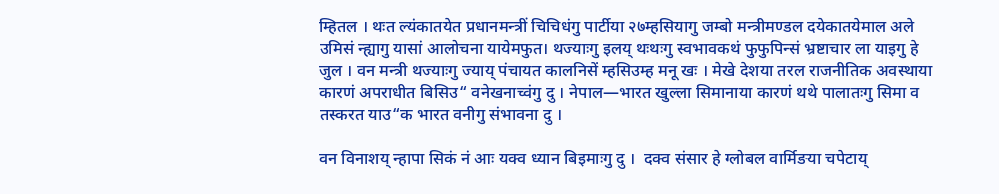म्हितल । थःत ल्यंकातयेत प्रधानमन्त्रीं चिचिधंगु पार्टीया २७म्हसियागु जम्बो मन्त्रीमण्डल दयेकातयेमाल अले उमिसं न्ह्यागु यासां आलोचना यायेमफुत। थज्याःगु इलय् थःथःगु स्वभावकथं फुफुपिन्सं भ्रष्टाचार ला याइगु हे जुल । वन मन्त्री थज्याःगु ज्याय् पंचायत कालनिसें म्हसिउम्ह मनू खः । मेखे देशया तरल राजनीतिक अवस्थाया कारणं अपराधीत बिसिउ“ वनेखनाच्वंगु दु । नेपाल—भारत खुल्ला सिमानाया कारणं थथे पालातःगु सिमा व तस्करत याउ“क भारत वनीगु संभावना दु ।

वन विनाशय् न्हापा सिकं नं आः यक्व ध्यान बिइमाःगु दु ।  दक्व संसार हे ग्लोबल वार्मिङया चपेटाय्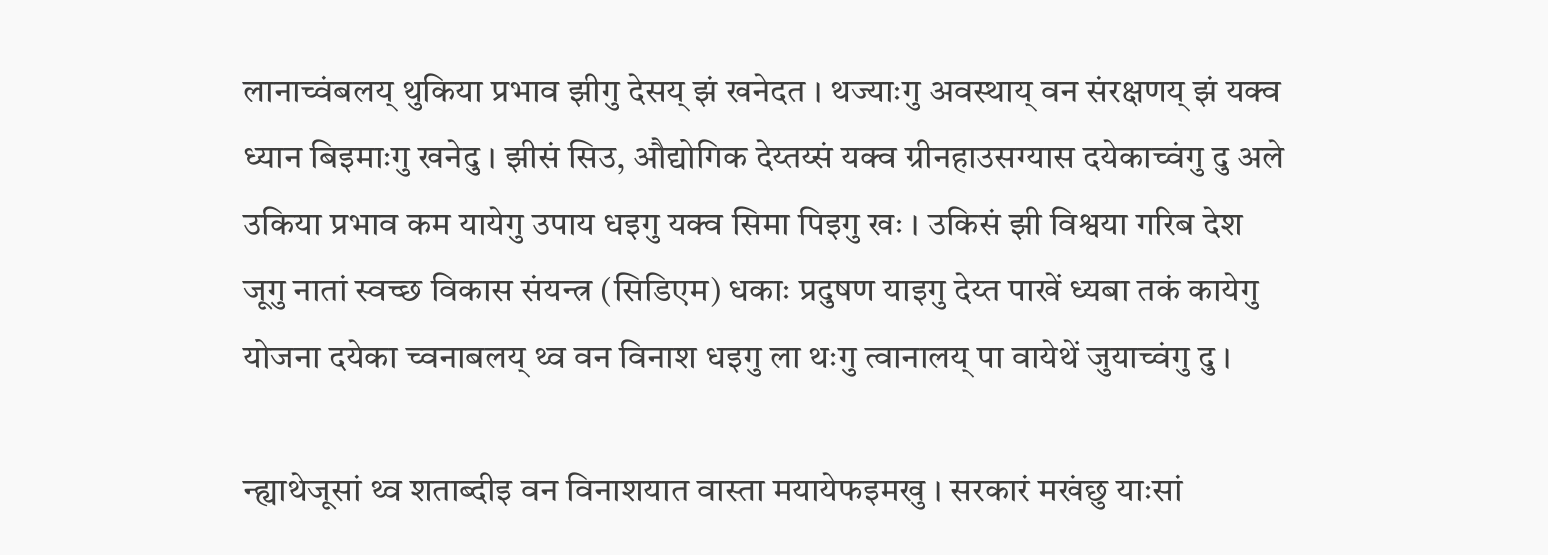लानाच्वंबलय् थुकिया प्रभाव झीगु देसय् झं खनेदत । थज्याःगु अवस्थाय् वन संरक्षणय् झं यक्व ध्यान बिइमाःगु खनेदु । झीसं सिउ, औद्योगिक देय्तय्सं यक्व ग्रीनहाउसग्यास दयेकाच्वंगु दु अले उकिया प्रभाव कम यायेगु उपाय धइगु यक्व सिमा पिइगु खः । उकिसं झी विश्वया गरिब देश जूगु नातां स्वच्छ विकास संयन्त्र (सिडिएम) धकाः प्रदुषण याइगु देय्त पाखें ध्यबा तकं कायेगु योजना दयेका च्वनाबलय् थ्व वन विनाश धइगु ला थःगु त्वानालय् पा वायेथें जुयाच्वंगु दु ।

न्ह्याथेजूसां थ्व शताब्दीइ वन विनाशयात वास्ता मयायेफइमखु । सरकारं मखंछु याःसां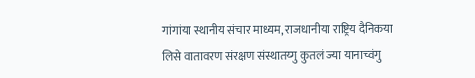गांगांया स्थानीय संचार माध्यम, राजधानीया राष्ट्रिय दैनिकया लिसे वातावरण संरक्षण संस्थातय्गु कुतलं ज्या यानाच्वंगु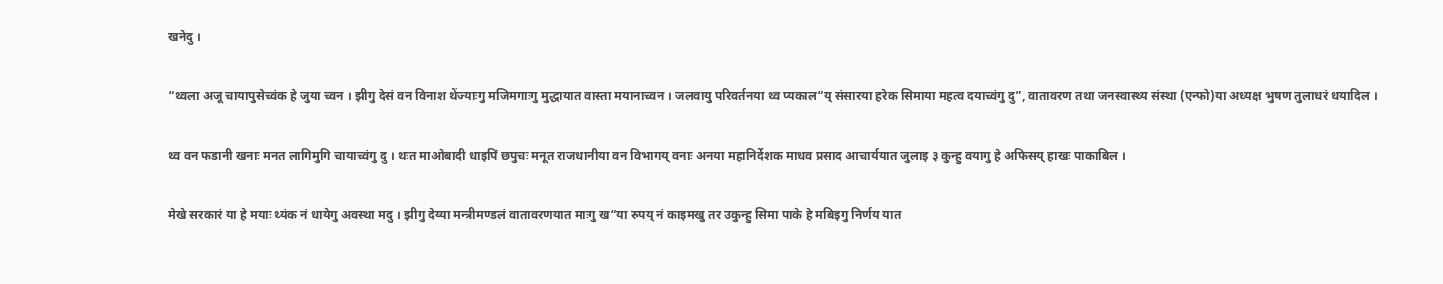खनेदु ।

“थ्वला अजू चायापुसेच्वंक हे जुया च्वन । झीगु देसं वन विनाश थेंज्याःगु मजिमगाःगु मुद्धायात वास्ता मयानाच्वन । जलवायु परिवर्तनया थ्व प्यकाल“य् संसारया हरेक सिमाया महत्व दयाच्वंगु दु”, वातावरण तथा जनस्वास्थ्य संस्था (एन्फो)या अध्यक्ष भुषण तुलाधरं धयादिल ।

थ्व वन फडानी खनाः मनत लागिमुगि चायाच्वंगु दु । थःत माओबादी धाइपिं छपुचः मनूत राजधानीया वन विभागय् वनाः अनया महानिर्देशक माधव प्रसाद आचार्ययात जुलाइ ३ कुन्हु वयागु हे अफिसय् हाखः पाकाबिल ।

मेखे सरकारं या हे मयाः थ्यंक नं धायेगु अवस्था मदु । झीगु देय्या मन्त्रीमण्डलं वातावरणयात माःगु ख“या रुपय् नं काइमखु तर उकुन्हु सिमा पाके हे मबिइगु निर्णय यात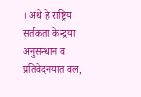। अथे हे राष्ट्रिय सर्तकता केन्द्रया अनुसन्धान व प्रतिवेदनयात वल,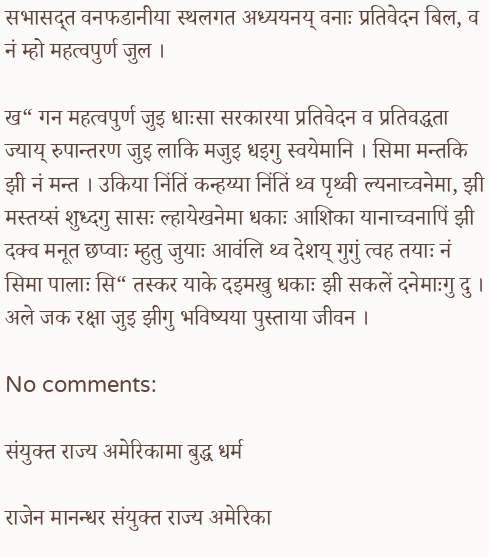सभासद्त वनफडानीया स्थलगत अध्ययनय् वनाः प्रतिवेदन बिल, व नं म्हो महत्वपुर्ण जुल ।

ख“ गन महत्वपुर्ण जुइ धाःसा सरकारया प्रतिवेदन व प्रतिवद्धता ज्याय् रुपान्तरण जुइ लाकि मजुइ धइगु स्वयेमानि । सिमा मन्तकि झी नं मन्त । उकिया निंतिं कन्हय्या निंतिं थ्व पृथ्वी ल्यनाच्वनेमा, झी मस्तय्सं शुध्दगु सासः ल्हायेखनेमा धकाः आशिका यानाच्वनापिं झी दक्व मनूत छप्वाः म्हुतु जुयाः आवंलि थ्व देशय् गुगुं त्वह तयाः नं सिमा पालाः सि“ तस्कर याके दइमखु धकाः झी सकलें दनेमाःगु दु । अले जक रक्षा जुइ झीगु भविष्यया पुस्ताया जीवन ।

No comments:

संयुक्त राज्य अमेरिकामा बुद्ध धर्म

राजेन मानन्धर संयुक्त राज्य अमेरिका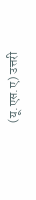(यू.एस.ए) उत्तरी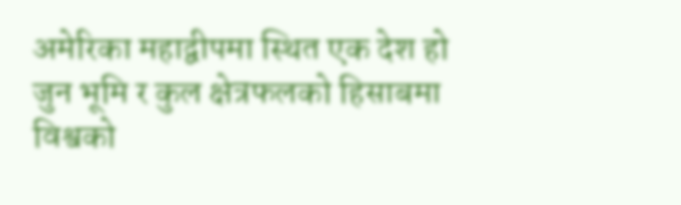अमेरिका महाद्वीपमा स्थित एक देश हो जुन भूमि र कुल क्षेत्रफलको हिसाबमा विश्वको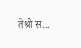तेश्रो स...